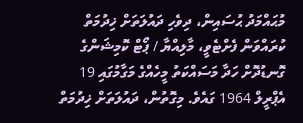މުޙައްމަދު ޙުސައިން، ދިވެހި ދައުލަތަށް ޚިދުމަތް ކުރައްވަން ފެށްޓެވީ، މާލިއްޔާ / ޕޯޓް ކޮމިޝަންގެ ގޮނޑުދޮށް ހަދާ މަސައްކަތު މީހެއްގެ މަގާމުގައި 19 އެޕްރީލް 1964 ގައެވެ. މިގޮތުން، ދައުލަތަށް ޚިދުމަތް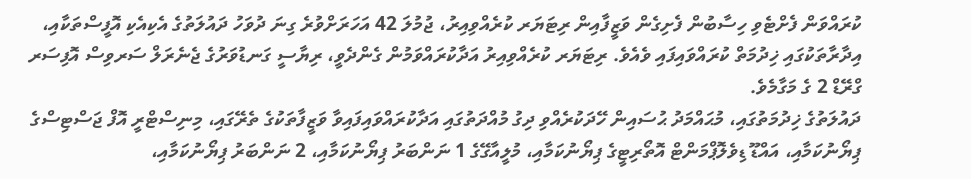ކުރައްވަން ފެށްޓެވި ހިސާބުން ފެށިގެން ވަޒީފާއިން ރިޓަޔަރ ކުރެއްވިއިރު، ޖުމުލަ 42 އަހަރަށްވުރެ ގިނަ ދުވަހު ދައުލަތުގެ އެކިއެކި އޮފީސްތަކާއި، އިދާރާތަކުގައި ޚިދުމަތް ކުރައްވައިފައި ވެއެވެ. ރިޓަޔަރ ކުރެއްވިއިރު އަދާކުރައްވަމުން ގެންދެވީ، ރިޔާސީ ގަނޑުވަރުގެ ޖެނެރަލް ސަރވިސް އޮފިސަރ ގްރޭޑް 2 ގެ މަގާމެވެ.
ދައުލަތުގެ ޚިދުމަތުގައި، މުޙައްމަދު ޙުސައިން ހޭދަކުރެއްވި ދިގު މުއްދަތުގައި އަދާކުރައްވައިފައިވާ ވަޒީފާތަކުގެ ތެރޭގައި، މިނިސްޓްރީ އޮފް ޖަސްޓިސްގެ ޕިޔޯނުކަމާއި، އައްޑޫ ޑިވެލޮޕްމަންޓް އޮތޯރިޓީގެ ޕިޔޯނުކަމާއި، މުލީއާގޭގެ 1 ނަންބަރު ޕިޔޯނުކަމާއި، 2 ނަންބަރު ޕިޔޯނުކަމާއި،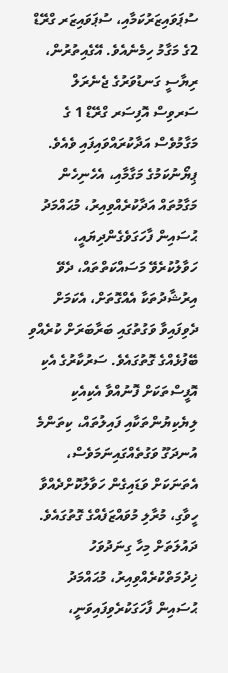ސުޕަވައިޒަރުކަމާއި، ސުޕަވައިޒަރ ގްރޭޑް 2ގެ މަގާމު ހިމެނެއެވެ. އޭގެއިތުރުން، ރިޔާސީ ގަނޑުވަރުގެ ޖެނެރަލް ސަރވިސް އޮފިސަރ ގްރޭޑް 1 ގެ މަގާމުވެސް އަދާކުރައްވައިފައި ވެއެވެ.
ޕިޔޯނުކަމުގެ މަގާމާއި، އެހެނިހެން މަގާމުތައް އަދާކުރެއްވިއިރު، މުޙައްމަދު ޙުސައިން ފާހަގަވެގެންދިޔައީ، ހަވާލުކުރެވޭ މަސައްކަތްތައް، ދެވޭ އިރުޝާދުތަކާ އެއްގޮތަށް، އެކަމަށް ދެވިފައިވާ ވަގުތުގައި ބަރާބަރަށް ކުރެއްވި ބޭފުޅެއްގެ ގޮތުގައެވެ. ސަރުކާރުގެ އެކި އޮފީސްތަކަށް ފޮނުއްވާ އެކިއެކި ލިޔެކިޔުންތަކާއި ފައިލުތައް، ކިތަންމެ އުނދަގޫ ވަގުތެއްގައިނަމަވެސް، އެތަނަކަށް ވަޑައިގެން ހަވާލުކޮށްދެއްވާ ހީވާގި، މުރާލި މުވައްޒަފެއްގެ ގޮތުގައެވެ.
ދައުލަތަށް މިހާ ގިނަދުވަހު ޚިދުމަތްކުރެއްވިއިރު، މުޙައްމަދު ޙުސައިން ފާހަގަކުރެވިފައިވަނީ،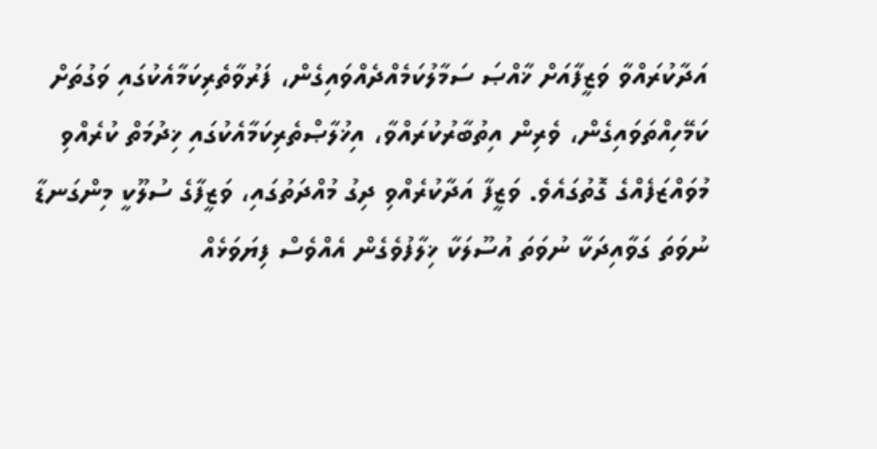އަދާކުރައްވާ ވަޒީފާއަށް ޚާއްޞަ ސަމާލުކަމެއްދެއްވައިގެން، ފަރުވާތެރިކަމާއެކުގައި ވަގުތަށް ކަމޭހިއްތަވައިގެން، ވެރިން އިތުބާރުކުރައްވާ، އިޚުލާޞްތެރިކަމާއެކުގައި ޚިދުމަތް ކުރެއްވި މުވައްޒަފެއްގެ ގޮތުގައެވެ. ވަޒީފާ އަދާކުރެއްވި ދިގު މުއްދަތުގައި، ވަޒީފާގެ ސުލޫކީ މިންގަނޑާ ނުވަތަ ގަވާއިދަކާ ނުވަތަ އުސޫލަކާ ޚިލާފުވެގެން އެއްވެސް ފިޔަވަޅެއް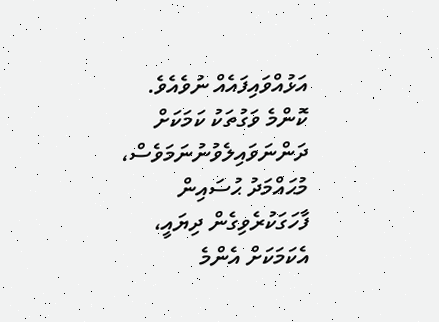އަޅުއްވައިފައެއް ނުވެއެވެ. ކޮންމެ ވަގުތަކު ކަމަކަށް ދަންނަވައިލެވުނުނަމަވެސް، މުޙައްމަދު ޙުސައިން ފާހަގަކުރެވިގެން ދިޔައީ، އެކަމަކަށް އެންމެ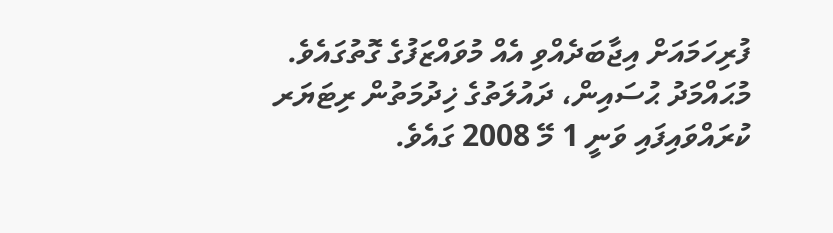ފުރިހަމައަށް އިޖާބަދެއްވި އެއް މުވައްޒަފުގެ ގޮތުގައެވެ.
މުޙައްމަދު ޙުސައިން، ދައުލަތުގެ ޚިދުމަތުން ރިޓަޔަރ ކުރައްވައިފައި ވަނީ 1 މޭ 2008 ގައެވެ.